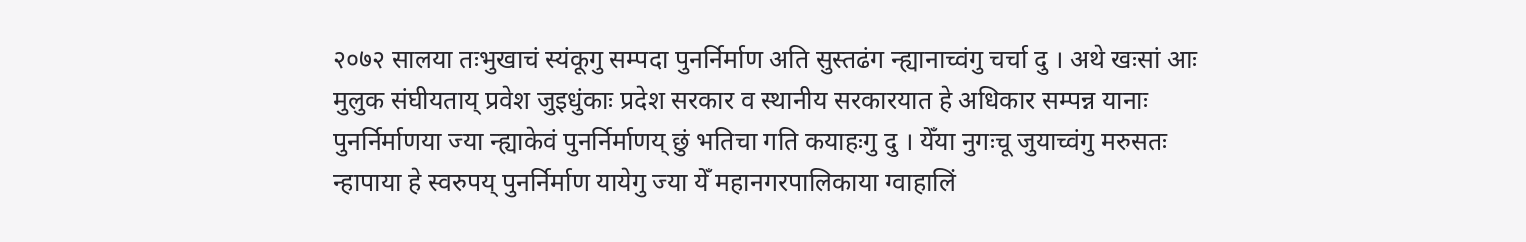२०७२ सालया तःभुखाचं स्यंकूगु सम्पदा पुनर्निर्माण अति सुस्तढंग न्ह्यानाच्वंगु चर्चा दु । अथे खःसां आः मुलुक संघीयताय् प्रवेश जुइधुंकाः प्रदेश सरकार व स्थानीय सरकारयात हे अधिकार सम्पन्न यानाः पुनर्निर्माणया ज्या न्ह्याकेवं पुनर्निर्माणय् छुं भतिचा गति कयाहःगु दु । येँया नुगःचू जुयाच्वंगु मरुसतः न्हापाया हे स्वरुपय् पुनर्निर्माण यायेगु ज्या येँ महानगरपालिकाया ग्वाहालिं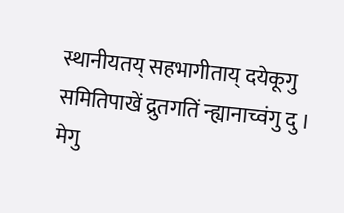स्थानीयतय् सहभागीताय् दयेकूगु समितिपाखें द्रुतगतिं न्ह्यानाच्वंगु दु ।
मेगु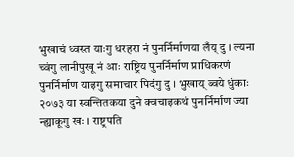भुखाचं ध्वस्त याःगु धरहरा नं पुनर्निर्माणया लँय् दु । ल्यना च्वंगु लानीपुखू नं आः राष्ट्रिय पुनर्निर्माण प्राधिकरणं पुनर्निर्माण याइगु समाचार पिदंगु दु । भुखाय् ब्वये धुंकाः २०७३ या स्वन्तितकया दुने क्वचाइकथं पुनर्निर्माण ज्या न्ह्याकूगु खः । राष्ट्रपति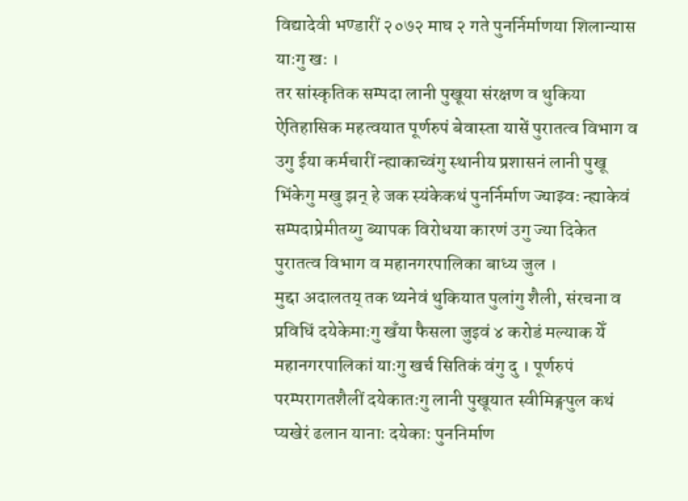विद्यादेवी भण्डारीं २०७२ माघ २ गते पुनर्निर्माणया शिलान्यास याःगु खः ।
तर सांस्कृतिक सम्पदा लानी पुखूया संरक्षण व थुकिया ऐतिहासिक महत्वयात पूर्णरुपं बेवास्ता यासें पुरातत्व विभाग व उगु ईया कर्मचारीं न्ह्याकाच्वंगु स्थानीय प्रशासनं लानी पुखू भिंकेगु मखु झन् हे जक स्यंकेकथं पुनर्निर्माण ज्याझ्वः न्ह्याकेवं सम्पदाप्रेमीतय्गु ब्यापक विरोधया कारणं उगु ज्या दिकेत पुरातत्व विभाग व महानगरपालिका बाध्य जुल ।
मुद्दा अदालतय् तक थ्यनेवं थुकियात पुलांगु शैली, संरचना व प्रविधिं दयेकेमाःगु खँया फैसला जुइवं ४ करोडं मल्याक येँ महानगरपालिकां याःगु खर्च सितिकं वंगु दु । पूर्णरुपं परम्परागतशैलीं दयेकातःगु लानी पुखूयात स्वीमिङ्गपुल कथं प्यखेरं ढलान यानाः दयेकाः पुननिर्माण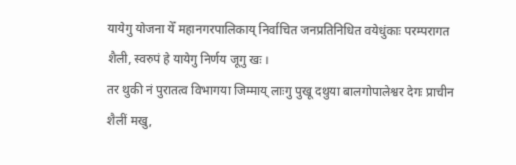यायेगु योजना येँ महानगरपालिकाय् निर्वाचित जनप्रतिनिधित वयेधुंकाः परम्परागत शैली, स्वरुपं हे यायेगु निर्णय जूगु खः ।
तर थुकी नं पुरातत्व विभागया जिम्माय् लाःगु पुखू दथुया बालगोपालेश्वर देगः प्राचीन शैलीं मखु,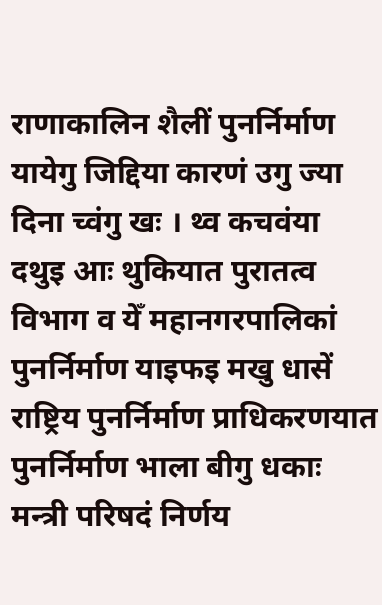राणाकालिन शैलीं पुनर्निर्माण यायेगु जिद्दिया कारणं उगु ज्या दिना च्वंगु खः । थ्व कचवंया दथुइ आः थुकियात पुरातत्व विभाग व येँ महानगरपालिकां पुनर्निर्माण याइफइ मखु धासें राष्ट्रिय पुनर्निर्माण प्राधिकरणयात पुनर्निर्माण भाला बीगु धकाः मन्त्री परिषदं निर्णय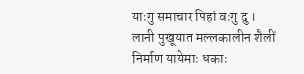याःगु समाचार पिहां वःगु दु ।
लानी पुखूयात मल्लकालीन शैलीं निर्माण यायेमाः धकाः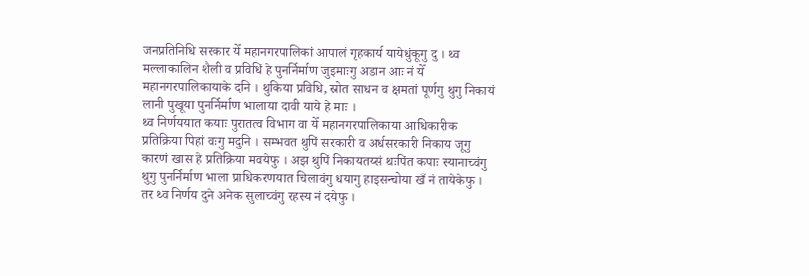जनप्रतिनिधि सरकार येँ महानगरपालिकां आपालं गृहकार्य यायेधुंकूगु दु । थ्व मल्लाकालिन शैली व प्रविधिं हे पुनर्निर्माण जुइमाःगु अडान आः नं येँ महानगरपालिकायाके दनि । थुकिया प्रविधि, स्रोत साधन व क्षमतां पूर्णगु थुगु निकायं लानी पुखूया पुनर्निर्माण भालाया दावी याये हे माः ।
थ्व निर्णययात कयाः पुरातत्व विभाग वा येँ महानगरपालिकाया आधिकारीक प्रतिक्रिया पिहां वःगु मदुनि । सम्भवत थुपिं सरकारी व अर्धसरकारी निकाय जूगु कारणं खास हे प्रतिक्रिया मवयेफु । अझ थुपिं निकायतय्सं थःपिंत कपाः स्यानाच्वंगु थुगु पुनर्निर्माण भाला प्राधिकरणयात चिलावंगु धयागु हाइसन्चोया खँ नं तायेकेफु । तर थ्व निर्णय दुने अनेक सुलाच्वंगु रहस्य नं दयेफु ।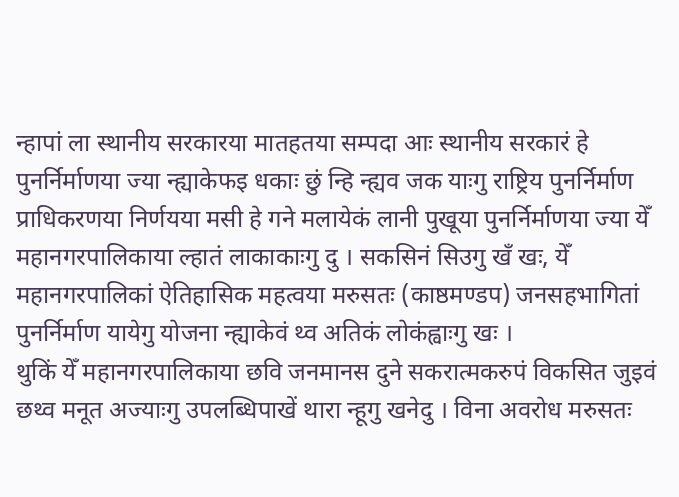न्हापां ला स्थानीय सरकारया मातहतया सम्पदा आः स्थानीय सरकारं हे पुनर्निर्माणया ज्या न्ह्याकेफइ धकाः छुं न्हि न्ह्यव जक याःगु राष्ट्रिय पुनर्निर्माण प्राधिकरणया निर्णयया मसी हे गने मलायेकं लानी पुखूया पुनर्निर्माणया ज्या येँ महानगरपालिकाया ल्हातं लाकाकाःगु दु । सकसिनं सिउगु खँ खः, येँ महानगरपालिकां ऐतिहासिक महत्वया मरुसतः (काष्ठमण्डप) जनसहभागितां पुनर्निर्माण यायेगु योजना न्ह्याकेवं थ्व अतिकं लोकंह्वाःगु खः ।
थुकिं येँ महानगरपालिकाया छवि जनमानस दुने सकरात्मकरुपं विकसित जुइवं छथ्व मनूत अज्याःगु उपलब्धिपाखें थारा न्हूगु खनेदु । विना अवरोध मरुसतः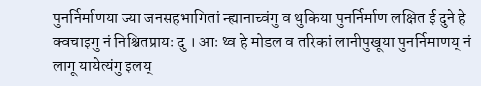पुनर्निर्माणया ज्या जनसहभागितां न्ह्यानाच्वंगु व थुकिया पुनर्निर्माण लक्षित ई दुने हे क्वचाइगु नं निश्चितप्रायः दु । आः थ्व हे मोडल व तरिकां लानीपुखूया पुनर्निमाणय् नं लागू यायेत्यंगु इलय्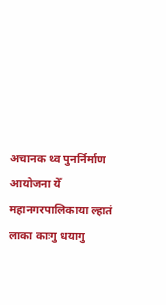अचानक थ्व पुनर्निर्माण आयोजना येँ महानगरपालिकाया ल्हातं लाका काःगु धयागु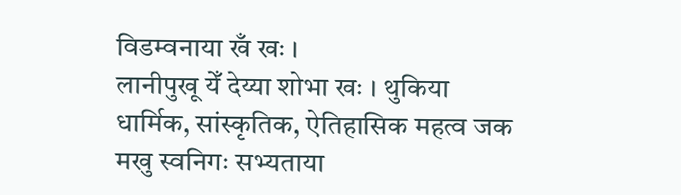विडम्वनाया खँ खः ।
लानीपुखू येँ देय्या शोभा खः । थुकिया धार्मिक, सांस्कृतिक, ऐतिहासिक महत्व जक मखु स्वनिगः सभ्यताया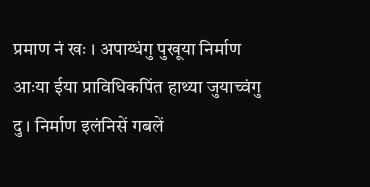प्रमाण नं खः । अपाय्धंगु पुखूया निर्माण आःया ईया प्राविधिकपिंत हाथ्या जुयाच्वंगु दु । निर्माण इलंनिसें गबलें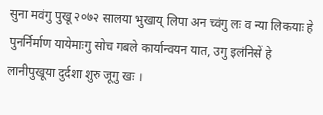सुना मवंगु पुखू २०७२ सालया भुखाय् लिपा अन च्वंगु लः व न्या लिकयाः हे पुनर्निर्माण यायेमाःगु सोच गबले कार्यान्वयन यात, उगु इलंनिसें हे लानीपुखूया दुर्दशा शुरु जूगु खः ।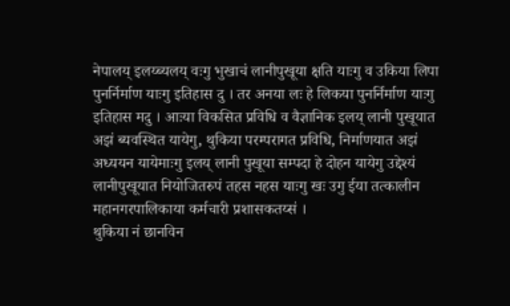नेपालय् इलय्ब्यलय् वःगु भुखाचं लानीपुखूया क्षति याःगु व उकिया लिपा पुनर्निर्माण याःगु इतिहास दु । तर अनया लः हे लिकया पुनर्निर्माण याःगु इतिहास मदु । आःया विकसित प्रविधि व वैज्ञानिक इलय् लानी पुखूयात अझं ब्यवस्थित यायेगु, थुकिया परम्परागत प्रविधि, निर्माणयात अझं अध्ययन यायेमाःगु इलय् लानी पुखूया सम्पदा हे दोहन यायेगु उद्देश्यं लानीपुखूयात नियोजितरुपं तहस नहस याःगु खः उगु ईया तत्कालीन महानगरपालिकाया कर्मचारी प्रशासकतय्सं ।
थुकिया नं छानविन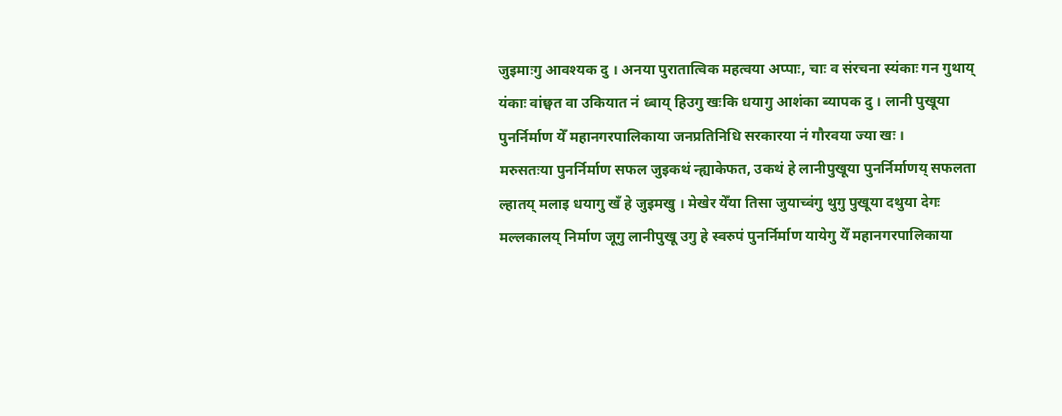जुइमाःगु आवश्यक दु । अनया पुरातात्विक महत्वया अप्पाः, चाः व संरचना स्यंकाः गन गुथाय् यंकाः वांछ्वत वा उकियात नं ध्बाय् हिउगु खःकि धयागु आशंका ब्यापक दु । लानी पुखूया पुनर्निर्माण येँ महानगरपालिकाया जनप्रतिनिधि सरकारया नं गौरवया ज्या खः ।
मरुसतःया पुनर्निर्माण सफल जुइकथं न्ह्याकेफत, उकथं हे लानीपुखूया पुनर्निर्माणय् सफलता ल्हातय् मलाइ धयागु खँ हे जुइमखु । मेखेर येँया तिसा जुयाच्वंगु थुगु पुखूया दथुया देगः मल्लकालय् निर्माण जूगु लानीपुखू उगु हे स्वरुपं पुनर्निर्माण यायेगु येँ महानगरपालिकाया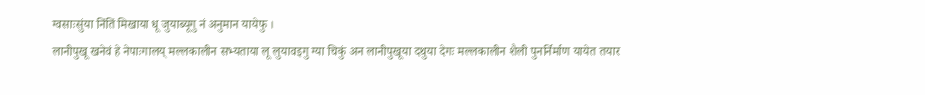ग्वसाःसुंया निंतिं मिखाया धू जुयाब्यूगु नं अनुमान यायेफु ।
लानीपुखू खनेवं हे नेपाःगालय् मल्लकालीन सभ्यताया लू लुयावइगु ग्या चिकुं अन लानीपुखूया दथुया देगः मल्लकालीन शैली पुनर्निर्माण यायेत तयार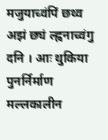मजुयाच्वंपिं छथ्व अझं छ्यं ल्ह्वनाच्वंगु दनि । आः थुकिया पुनर्निर्माण मल्लकालीन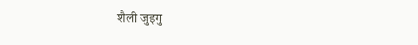शैली जुइगु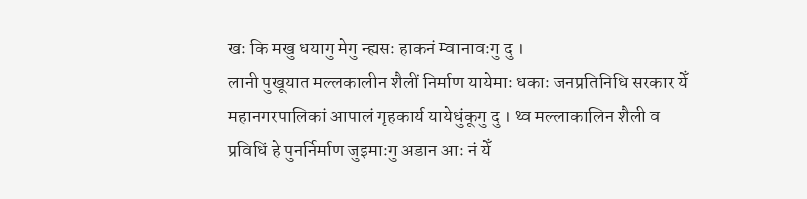खः कि मखु धयागु मेगु न्ह्यसः हाकनं म्वानावःगु दु ।
लानी पुखूयात मल्लकालीन शैलीं निर्माण यायेमाः धकाः जनप्रतिनिधि सरकार येँ महानगरपालिकां आपालं गृहकार्य यायेधुंकूगु दु । थ्व मल्लाकालिन शैली व प्रविधिं हे पुनर्निर्माण जुइमाःगु अडान आः नं येँ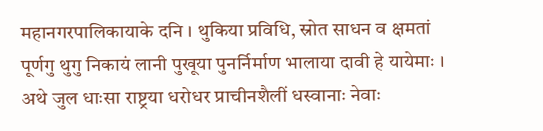महानगरपालिकायाके दनि । थुकिया प्रविधि, स्रोत साधन व क्षमतां पूर्णगु थुगु निकायं लानी पुखूया पुनर्निर्माण भालाया दावी हे यायेमाः । अथे जुल धाःसा राष्ट्रया धरोधर प्राचीनशैलीं धस्वानाः नेवाः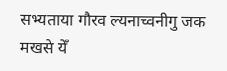सभ्यताया गौरव ल्यनाच्वनीगु जक मखसे येँ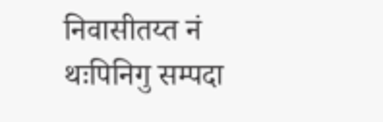निवासीतय्त नं थःपिनिगु सम्पदा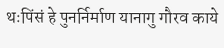थःपिंसं हे पुनर्निर्माण यानागु गौरव काये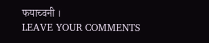फयाच्वनी ।
LEAVE YOUR COMMENTS